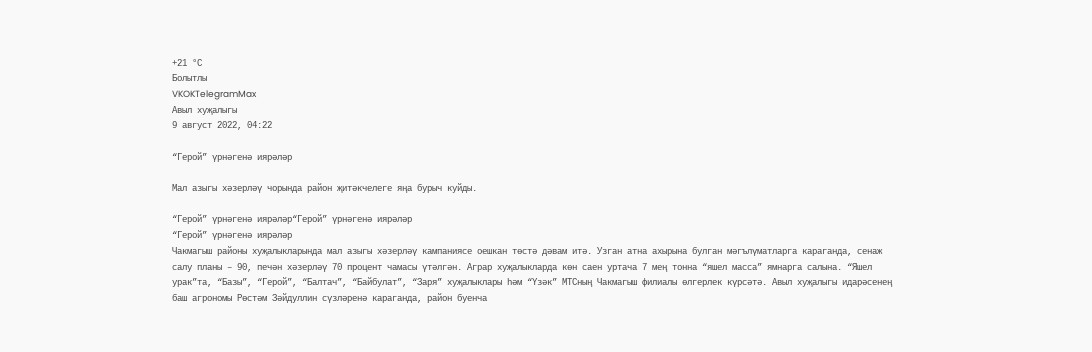+21 °С
Болытлы
VKOKTelegramMax
Авыл хуҗалыгы
9 август 2022, 04:22

“Герой” үрнәгенә иярәләр

Мал азыгы хәзерләү чорында район җитәкчелеге яңа бурыч куйды.

“Герой” үрнәгенә иярәләр“Герой” үрнәгенә иярәләр
“Герой” үрнәгенә иярәләр
Чакмагыш районы хуҗалыкларында мал азыгы хәзерләү кампаниясе оешкан төстә дәвам итә. Узган атна ахырына булган мәгълүматларга караганда, сенаж салу планы – 90, печән хәзерләү 70 процент чамасы үтәлгән. Аграр хуҗалыкларда көн саен уртача 7 мең тонна “яшел масса” ямнарга салына. “Яшел урак”та, “Базы”, “Герой”, “Балтач”, “Байбулат”, “Заря” хуҗалыклары һәм “Үзәк” МТСның Чакмагыш филиалы өлгерлек күрсәтә. Авыл хуҗалыгы идарәсенең баш агрономы Рөстәм Зәйдуллин сүзләренә караганда, район буенча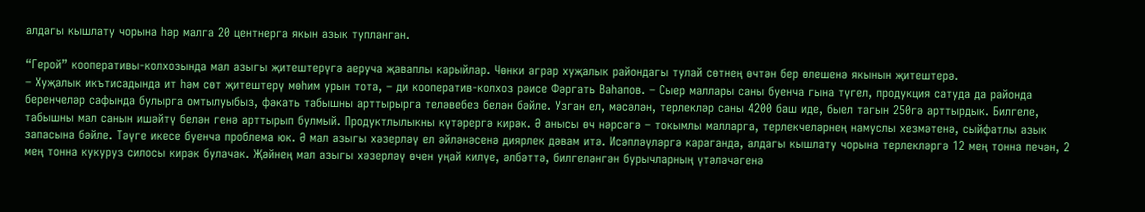алдагы кышлату чорына һәр малга 20 центнерга якын азык тупланган.

“Герой” кооперативы-колхозында мал азыгы җитештерүгә аеруча җаваплы карыйлар. Чөнки аграр хуҗалык райондагы тулай сөтнең өчтән бер өлешенә якынын җитештерә.
– Хуҗалык икътисадында ит һәм сөт җитештерү мөһим урын тота, – ди кооператив-колхоз рәисе Фәргать Ваһапов. – Сыер маллары саны буенча гына түгел, продукция сатуда да районда беренчеләр сафында булырга омтылуыбыз, фәкать табышны арттырырга теләвебез белән бәйле. Узган ел, мәсәлән, терлекләр саны 4200 баш иде, быел тагын 250гә арттырдык. Билгеле, табышны мал санын ишәйтү белән генә арттырып булмый. Продуктлылыкны күтәрергә кирәк. Ә анысы өч нәрсәгә – токымлы малларга, терлекчеләрнең намуслы хезмәтенә, сыйфатлы азык запасына бәйле. Тәүге икесе буенча проблема юк. Ә мал азыгы хәзерләү ел әйләнәсенә диярлек дәвам итә. Исәпләүләргә караганда, алдагы кышлату чорына терлекләргә 12 мең тонна печән, 2 мең тонна кукуруз силосы кирәк булачак. Җәйнең мал азыгы хәзерләү өчен уңай килүе, әлбәттә, билгеләнгән бурычларның үтәләчәгенә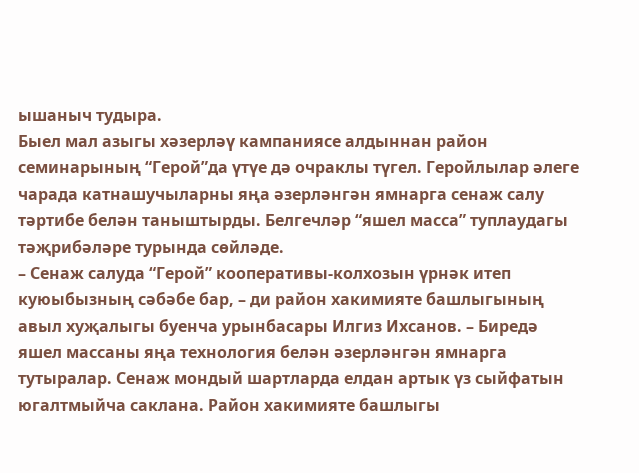ышаныч тудыра.
Быел мал азыгы хәзерләү кампаниясе алдыннан район семинарының “Герой”да үтүе дә очраклы түгел. Геройлылар әлеге чарада катнашучыларны яңа әзерләнгән ямнарга сенаж салу тәртибе белән таныштырды. Белгечләр “яшел масса” туплаудагы тәҗрибәләре турында сөйләде.
– Сенаж салуда “Герой” кооперативы-колхозын үрнәк итеп куюыбызның сәбәбе бар, – ди район хакимияте башлыгының авыл хуҗалыгы буенча урынбасары Илгиз Ихсанов. – Биредә яшел массаны яңа технология белән әзерләнгән ямнарга тутыралар. Сенаж мондый шартларда елдан артык үз сыйфатын югалтмыйча саклана. Район хакимияте башлыгы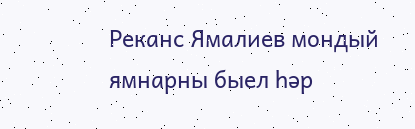Реканс Ямалиев мондый ямнарны быел һәр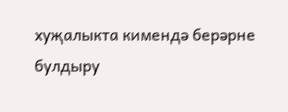хуҗалыкта кимендә берәрне булдыру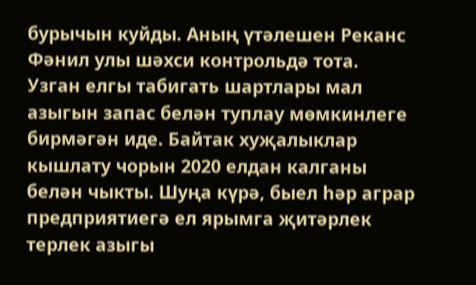бурычын куйды. Аның үтәлешен Реканс Фәнил улы шәхси контрольдә тота. Узган елгы табигать шартлары мал азыгын запас белән туплау мөмкинлеге бирмәгән иде. Байтак хуҗалыклар кышлату чорын 2020 елдан калганы белән чыкты. Шуңа күрә, быел һәр аграр предприятиегә ел ярымга җитәрлек терлек азыгы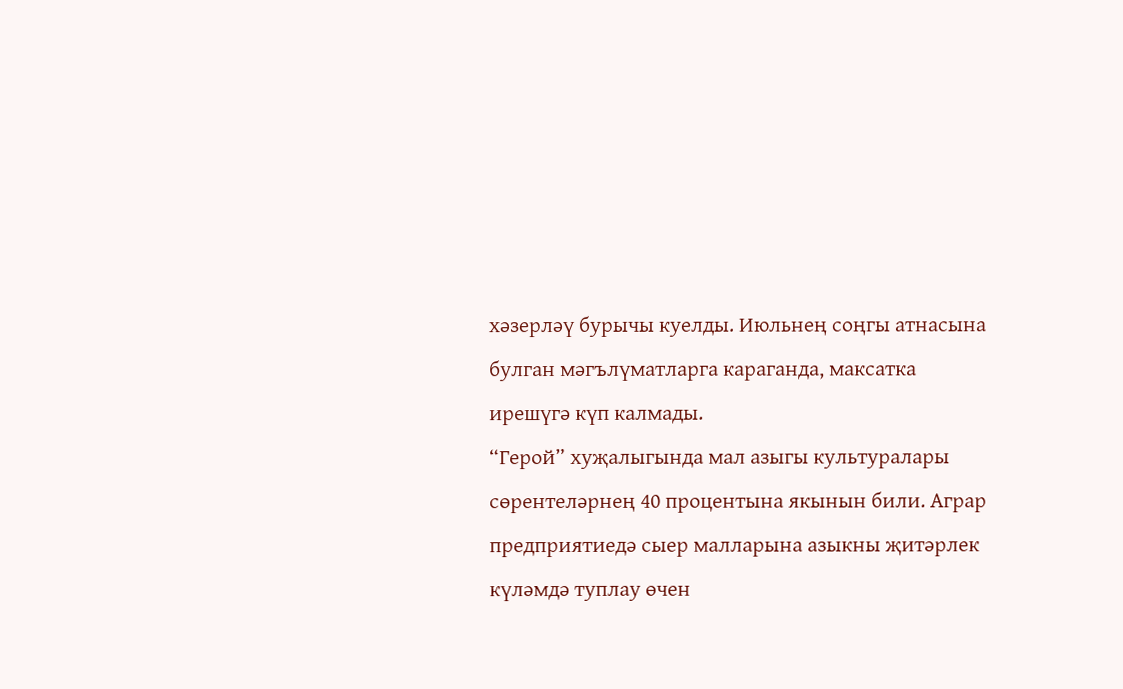хәзерләү бурычы куелды. Июльнең соңгы атнасына булган мәгълүматларга караганда, максатка ирешүгә күп калмады.
“Герой” хуҗалыгында мал азыгы культуралары сөрентеләрнең 40 процентына якынын били. Аграр предприятиедә сыер малларына азыкны җитәрлек күләмдә туплау өчен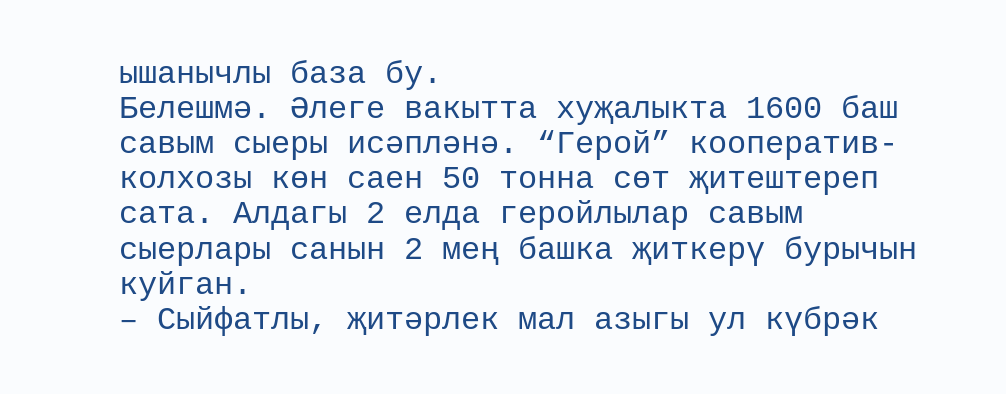ышанычлы база бу.
Белешмә. Әлеге вакытта хуҗалыкта 1600 баш савым сыеры исәпләнә. “Герой” кооператив-колхозы көн саен 50 тонна сөт җитештереп сата. Алдагы 2 елда геройлылар савым сыерлары санын 2 мең башка җиткерү бурычын куйган.
– Сыйфатлы, җитәрлек мал азыгы ул күбрәк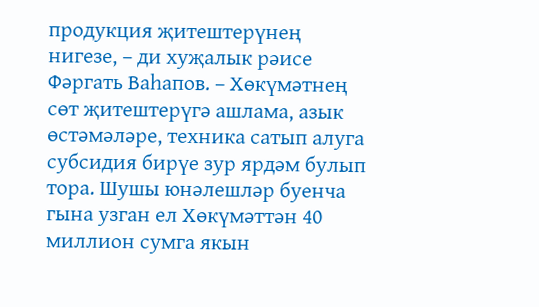продукция җитештерүнең нигезе, – ди хуҗалык рәисе Фәргать Ваһапов. – Хөкүмәтнең сөт җитештерүгә ашлама, азык өстәмәләре, техника сатып алуга субсидия бирүе зур ярдәм булып тора. Шушы юнәлешләр буенча гына узган ел Хөкүмәттән 40 миллион сумга якын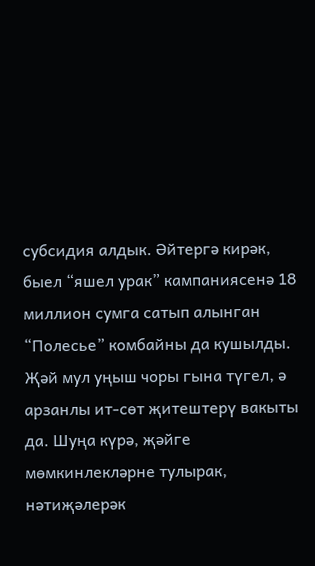субсидия алдык. Әйтергә кирәк, быел “яшел урак” кампаниясенә 18 миллион сумга сатып алынган “Полесье” комбайны да кушылды. Җәй мул уңыш чоры гына түгел, ә арзанлы ит-сөт җитештерү вакыты да. Шуңа күрә, җәйге мөмкинлекләрне тулырак, нәтиҗәлерәк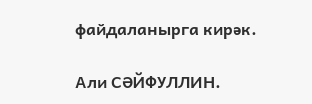файдаланырга кирәк.

Али СӘЙФУЛЛИН.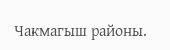Чакмагыш районы.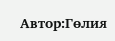Автор:Гөлия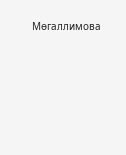Мөгаллимова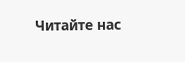Читайте нас